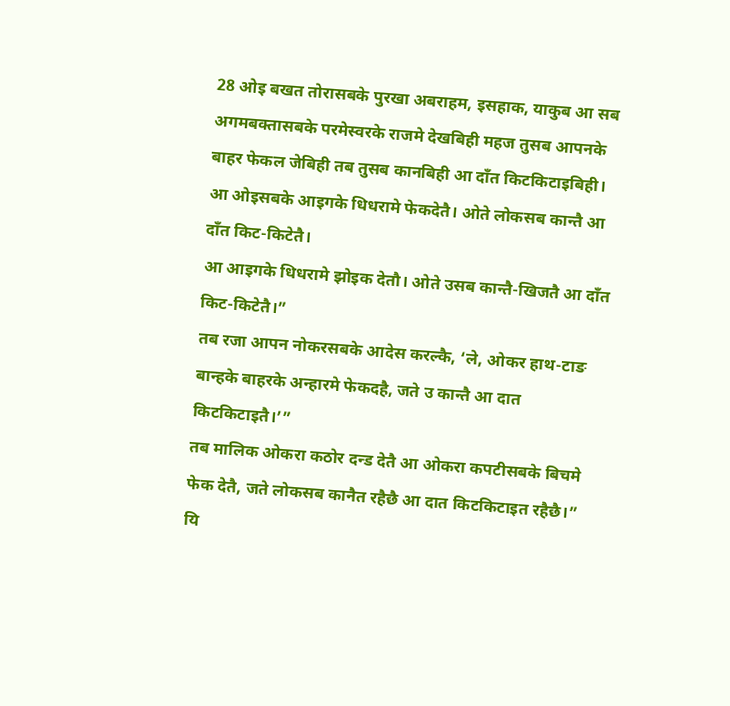28 ओइ बखत तोरासबके पुरखा अबराहम, इसहाक, याकुब आ सब अगमबक्तासबके परमेस्वरके राजमे देखबिही महज तुसब आपनके बाहर फेकल जेबिही तब तुसब कानबिही आ दाँत किटकिटाइबिही।
आ ओइसबके आइगके धिधरामे फेकदेतै। ओते लोकसब कान्तै आ दाँत किट-किटेतै।
आ आइगके धिधरामे झोइक देतौ। ओते उसब कान्तै-खिजतै आ दाँत किट-किटेतै।”
तब रजा आपन नोकरसबके आदेस करल्कै, ‘ले, ओकर हाथ-टाङ बान्हके बाहरके अन्हारमे फेकदहै, जते उ कान्तै आ दात किटकिटाइतै।’”
तब मालिक ओकरा कठोर दन्ड देतै आ ओकरा कपटीसबके बिचमे फेक देतै, जते लोकसब कानैत रहैछै आ दात किटकिटाइत रहैछै।”
यि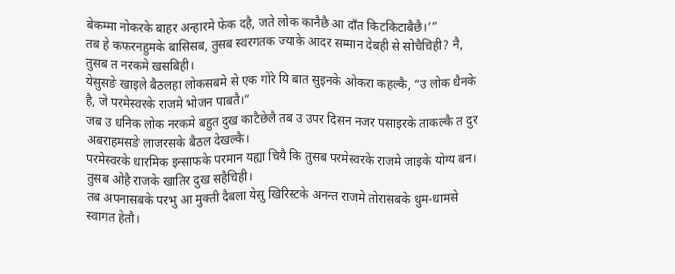बेकम्मा नोकरके बाहर अन्हारमे फेक दहै, जते लोक कानैछै आ दाँत किटकिटाबैछै।’”
तब हे कफरनहुमके बासिसब, तुसब स्वरगतक ज्याके आदर सम्मान देबही से सोचैचिही? नै, तुसब त नरकमे खसबिही।
येसुसङे खाइले बैठलहा लोकसबमे से एक गोरे यि बात सुइनके ओकरा कहल्कै, “उ लोक धैनके है, जे परमेस्वरके राजमे भोजन पाबतै।”
जब उ धनिक लोक नरकमे बहुत दुख काटैछेलै तब उ उपर दिसन नजर पसाइरके ताकल्कै त दुर अबराहमसङे लाजरसके बैठल देखल्कै।
परमेस्वरके धारमिक इन्साफके परमान यह्या चियै कि तुसब परमेस्वरके राजमे जाइके योग्य बन। तुसब ओहै राजके खातिर दुख सहैचिही।
तब अपनासबके परभु आ मुक्ती दैबला येसु खिरिस्टके अनन्त राजमे तोरासबके धुम-धामसे स्वागत हेतौ।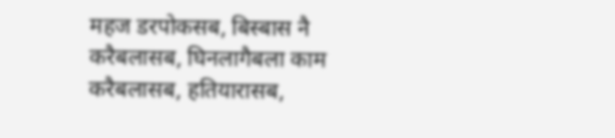महज डरपोकसब, बिस्बास नै करैबलासब, घिनलागैबला काम करैबलासब, हतियारासब,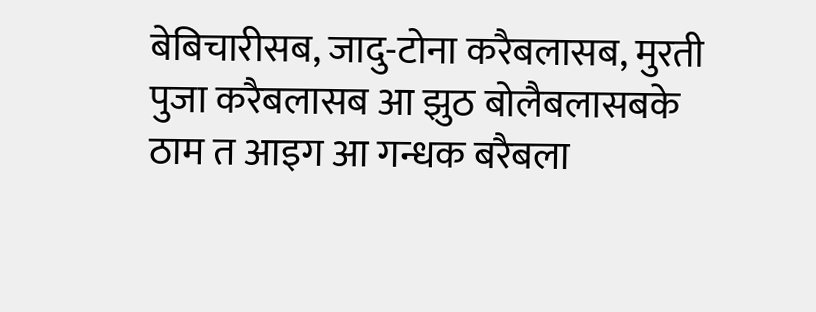बेबिचारीसब, जादु-टोना करैबलासब, मुरती पुजा करैबलासब आ झुठ बोलैबलासबके ठाम त आइग आ गन्धक बरैबला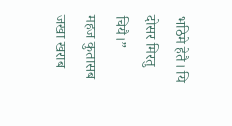भठिमे हेतै। यि दोसर मिरतु चियै।”
महज कुतासब जखा खराब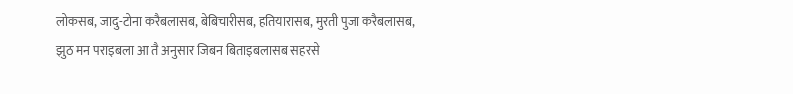लोकसब, जादु-टोना करैबलासब, बेबिचारीसब, हतियारासब, मुरती पुजा करैबलासब, झुठ मन पराइबला आ तै अनुसार जिबन बिताइबलासब सहरसे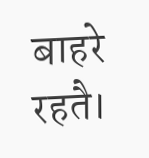बाहरे रहतै।